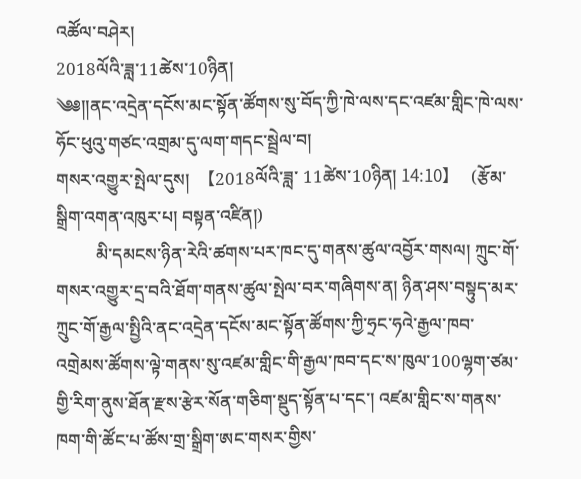འཚོལ་བཤེར།
2018ལོའི་ཟླ་11ཚེས་10ཉིན།
༄༅།།ནང་འདྲེན་དངོས་མང་སྟོན་ཚོགས་སུ་བོད་ཀྱི་ཁེ་ལས་དང་འཛམ་གླིང་ཁེ་ལས་ཧོང་ཕུའུ་གཙང་འགྲམ་དུ་ལག་གདང་སྦྲེལ་བ།
གསར་འགྱུར་སྤེལ་དུས།  【2018ལོའི་ཟླ་ 11ཚེས་10ཉིན། 14:10】   (རྩོམ་སྒྲིག་འགན་འཁུར་པ། བསྟན་འཛིན།)
         མི་དམངས་ཉིན་རེའི་ཚགས་པར་ཁང་དུ་གནས་ཚུལ་འབྱོར་གསལ། ཀྲུང་གོ་གསར་འགྱུར་དྲ་བའི་ཐོག་གནས་ཚུལ་སྤེལ་བར་གཞིགས་ན། ཉིན་ཤས་བསྟུད་མར་ཀྲུང་གོ་རྒྱལ་སྤྱིའི་ནང་འདྲེན་དངོས་མང་སྟོན་ཚོགས་ཀྱི་ཧྲང་ཧའེ་རྒྱལ་ཁབ་འགྲེམས་ཚོགས་ལྟེ་གནས་སུ་འཛམ་གླིང་གི་རྒྱལ་ཁབ་དང་ས་ཁུལ་100ལྷག་ཙམ་གྱི་རིག་ནུས་ཐོན་རྫས་རྩེར་སོན་གཅིག་སྡུད་སྟོན་པ་དང་། འཛམ་གླིང་ས་གནས་ཁག་གི་ཚོང་པ་ཚོས་གྲ་སྒྲིག་ཨང་གསར་གྱིས་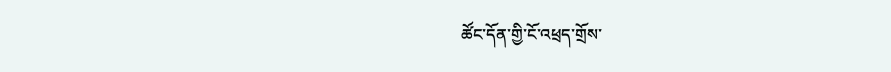ཚོང་དོན་གྱི་ངོ་འཕྲད་གྲོས་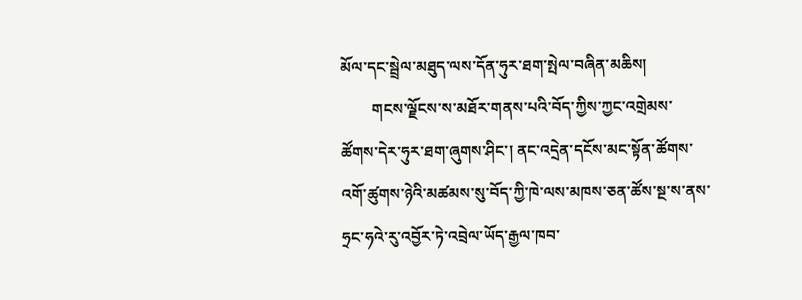མོལ་དང་སྦྲེལ་མཐུད་ལས་དོན་ཧུར་ཐག་སྤེལ་བཞིན་མཆིས།
        གངས་ལྗོངས་ས་མཐོར་གནས་པའི་བོད་ཀྱིས་ཀྱང་འགྲེམས་ཚོགས་དེར་ཧུར་ཐག་ཞུགས་ཤིང་། ནང་འདྲེན་དངོས་མང་སྟོན་ཚོགས་འགོ་ཚུགས་ཉེའི་མཚམས་སུ་བོད་ཀྱི་ཁེ་ལས་མཁས་ཅན་ཚོས་སྔ་ས་ནས་ཧྲང་ཧའེ་རུ་འབྱོར་ཏེ་འབྲེལ་ཡོད་རྒྱལ་ཁབ་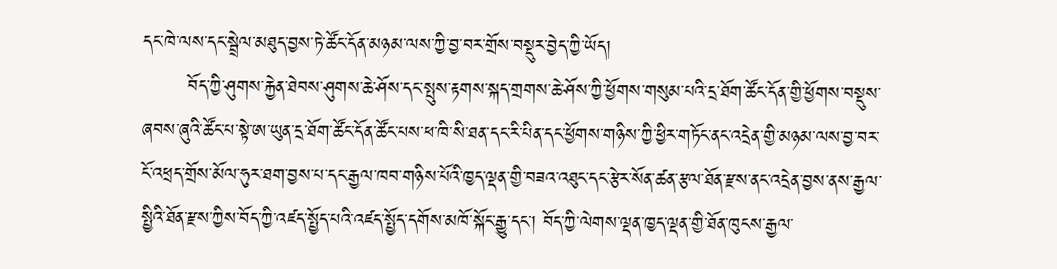དང་ཁེ་ལས་དང་སྦྲེལ་མཐུད་བྱས་ཏེ་ཚོང་དོན་མཉམ་ལས་ཀྱི་བྱ་བར་གྲོས་བསྡུར་བྱེད་ཀྱི་ཡོད།
       བོད་ཀྱི་ཤུགས་རྐྱེན་ཐེབས་ཤུགས་ཆེ་ཤོས་དང་སྤུས་རྟགས་སྐད་གྲགས་ཆེ་ཤོས་ཀྱི་ཕྱོགས་གསུམ་པའི་དྲ་ཐོག་ཚོང་དོན་གྱི་ཕྱོགས་བསྡུས་ཞབས་ཞུའི་ཚོང་པ་སྟེ་ཨ་ཡུན་དྲ་ཐོག་ཚོང་དོན་ཚོང་པས་ཕ་ཁི་སི་ཐན་དང་རི་པིན་དང་ཕྱོགས་གཉིས་ཀྱི་ཕྱིར་གཏོང་ནང་འདྲེན་གྱི་མཉམ་ལས་བྱ་བར་ངོ་འཕྲད་གྲོས་མོལ་ཧུར་ཐག་བྱས་པ་དང་རྒྱལ་ཁབ་གཉིས་པོའི་ཁྱད་ལྡན་གྱི་བཟའ་འཐུང་དང་རྩེར་སོན་ཚན་རྩལ་ཐོན་རྫས་ནང་འདྲེན་བྱས་ནས་རྒྱལ་སྤྱིའི་ཐོན་རྫས་ཀྱིས་བོད་ཀྱི་འཛད་སྤྱོད་པའི་འཛད་སྤྱོད་དགོས་མཁོ་སྐོང་རྒྱུ་དང་། བོད་ཀྱི་ལེགས་ལྡན་ཁྱད་ལྡན་གྱི་ཐོན་ཁུངས་རྒྱལ་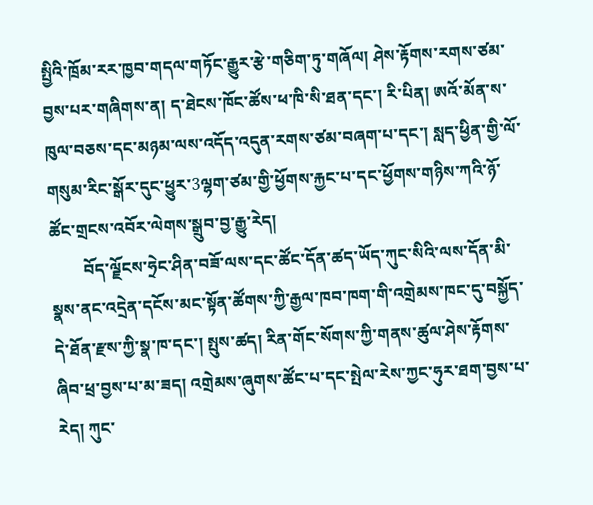སྤྱིའི་ཁྲོམ་རར་ཁྱབ་གདལ་གཏོང་རྒྱུར་རྩེ་གཅིག་ཏུ་གཞོལ། ཤེས་རྟོགས་རགས་ཙམ་བྱས་པར་གཞིགས་ན། ད་ཐེངས་ཁོང་ཚོས་ཕ་ཁི་སི་ཐན་དང་། རི་པིན། ཨའོ་མོན་ས་ཁུལ་བཅས་དང་མཉམ་ལས་འདོད་འདུན་རགས་ཙམ་བཞག་པ་དང་། སླད་ཕྱིན་གྱི་ལོ་གསུམ་རིང་སྒོར་དུང་ཕྱུར་3ལྷག་ཙམ་གྱི་ཕྱོགས་རྐྱང་པ་དང་ཕྱོགས་གཉིས་ཀའི་ཉོ་ཚོང་གྲངས་འབོར་ལེགས་སྒྲུབ་བྱ་རྒྱུ་རེད།
        བོད་ལྗོངས་ཧྲེང་ཤིན་བཟོ་ལས་དང་ཚོང་དོན་ཚད་ཡོད་ཀུང་སིའི་ལས་དོན་མི་སྣས་ནང་འདྲེན་དངོས་མང་སྟོན་ཚོགས་ཀྱི་རྒྱལ་ཁབ་ཁག་གི་འགྲེམས་ཁང་དུ་བསྐྱོད་དེ་ཐོན་རྫས་ཀྱི་སྣ་ཁ་དང་། སྤུས་ཚད། རིན་གོང་སོགས་ཀྱི་གནས་ཚུལ་ཤེས་རྟོགས་ཞིབ་ཕྲ་བྱས་པ་མ་ཟད། འགྲེམས་ཞུགས་ཚོང་པ་དང་སྤེལ་རེས་ཀྱང་ཧུར་ཐག་བྱས་པ་རེད། ཀུང་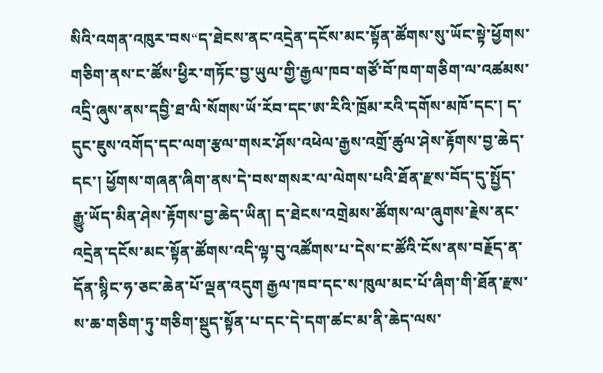སིའི་འགན་འཁུར་བས“ད་ཐེངས་ནང་འདྲེན་དངོས་མང་སྟོན་ཚོགས་སུ་ཡོང་སྟེ་ཕྱོགས་གཅིག་ནས་ང་ཚོས་ཕྱིར་གཏོང་བྱ་ཡུལ་གྱི་རྒྱལ་ཁབ་གཙོ་བོ་ཁག་གཅིག་ལ་འཚམས་འདྲི་ཞུས་ནས་དབྱི་ཐ་ལི་སོགས་ཡོ་རོབ་དང་ཨ་རིའི་ཁྲོམ་རའི་དགོས་མཁོ་དང་། ད་དུང་ཇུས་འགོད་དང་ལག་རྩལ་གསར་ཤོས་འཕེལ་རྒྱས་འགྲོ་ཚུལ་ཤེས་རྟོགས་བྱ་ཆེད་དང་། ཕྱོགས་གཞན་ཞིག་ནས་དེ་བས་གསར་ལ་ལེགས་པའི་ཐོན་རྫས་བོད་དུ་སྤྱོད་རྒྱུ་ཡོད་མིན་ཤེས་རྟོགས་བྱ་ཆེད་ཡིན། ད་ཐེངས་འགྲེམས་ཚོགས་ལ་ཞུགས་རྗེས་ནང་འདྲེན་དངོས་མང་སྟོན་ཚོགས་འདི་ལྟ་བུ་འཚོགས་པ་དེས་ང་ཚོའི་ངོས་ནས་བརྗོད་ན་དོན་སྙིང་ཧ་ཅང་ཆེན་པོ་ལྡན་འདུག རྒྱལ་ཁབ་དང་ས་ཁུལ་མང་པོ་ཞིག་གི་ཐོན་རྫས་ས་ཆ་གཅིག་ཏུ་གཅིག་སྡུད་སྟོན་པ་དང་དེ་དག་ཚང་མ་ནི་ཆེད་ལས་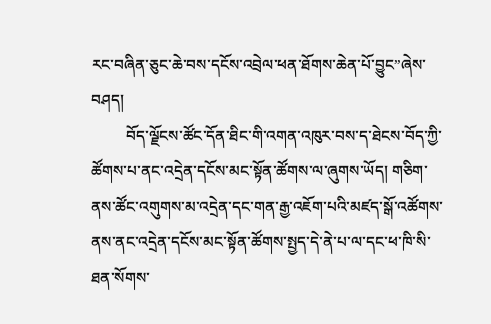རང་བཞིན་ཅུང་ཆེ་བས་དངོས་འབྲེལ་ཕན་ཐོགས་ཆེན་པོ་བྱུང”ཞེས་བཤད།
         བོད་ལྗོངས་ཚོང་དོན་ཐིང་གི་འགན་འཁུར་བས་ད་ཐེངས་བོད་ཀྱི་ཚོགས་པ་ནང་འདྲེན་དངོས་མང་སྟོན་ཚོགས་ལ་ཞུགས་ཡོད། གཅིག་ནས་ཚོང་འགུགས་མ་འདྲེན་དང་གན་རྒྱ་འཇོག་པའི་མཛད་སྒོ་འཚོགས་ནས་ནང་འདྲེན་དངོས་མང་སྟོན་ཚོགས་སྤྱད་དེ་ནེ་པ་ལ་དང་ཕ་ཁི་སི་ཐན་སོགས་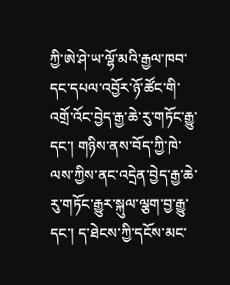ཀྱི་ཨེ་ཤེ་ཡ་ལྷོ་མའི་རྒྱལ་ཁབ་དང་དཔལ་འབྱོར་ཉོ་ཚོང་གི་འགྲོ་འོང་བྱེད་རྒྱ་ཆེ་རུ་གཏོང་རྒྱུ་དང་། གཉིས་ནས་བོད་ཀྱི་ཁེ་ལས་ཀྱིས་ནང་འདྲེན་བྱེད་རྒྱ་ཆེ་རུ་གཏོང་རྒྱུར་སྐུལ་ལྕག་བྱ་རྒྱུ་དང་། ད་ཐེངས་ཀྱི་དངོས་མང་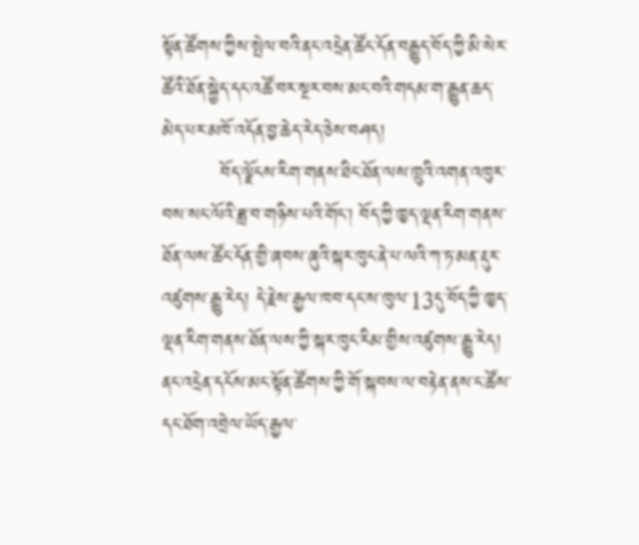སྟོན་ཚོགས་ཀྱིས་སྤེལ་བའི་ནང་འདྲེན་ཚོང་དོན་བརྒྱུད་བོད་ཀྱི་མི་སེར་ཚོའི་ཐོན་སྐྱེད་དང་འཚོ་བར་སྔར་བས་མང་བའི་གདམ་ག་རྒྱུན་ཆད་མེད་པར་མཁོ་འདོན་བྱ་ཆེད་རེད་ཅེས་བཤད།
         བོད་ལྗོངས་རིག་གནས་ཐིང་ཐོན་ལས་ཁྲུའི་འགན་འཁུར་བས་སང་ལོའི་ཟླ་བ་གཉིས་པའི་གོང་། བོད་ཀྱི་ཁྱད་ལྡན་རིག་གནས་ཐོན་ལས་ཚོང་དོན་གྱི་ཞབས་ཞུའི་སྐར་ཁུང་ནེ་པ་ལའི་ཀ་ཏ་མན་རྡུར་འཛུགས་རྒྱུ་རེད། དེ་རྗེས་རྒྱལ་ཁབ་དང་ས་ཁུལ་13དུ་བོད་ཀྱི་ཁྱད་ལྡན་རིག་གནས་ཐོན་ལས་ཀྱི་སྐར་ཁུང་རིམ་གྱིས་འཛུགས་རྒྱུ་རེད། ནང་འདྲེན་དངོས་མང་སྟོན་ཚོགས་ཀྱི་གོ་སྐབས་ལ་བརྟེན་ནས་ང་ཚོས་དང་ཐོག་འབྲེལ་ཡོད་རྒྱལ་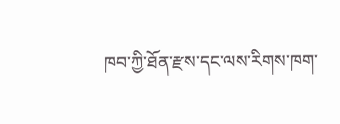ཁབ་ཀྱི་ཐོན་རྫས་དང་ལས་རིགས་ཁག་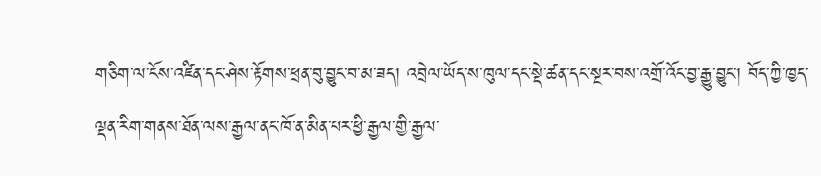གཅིག་ལ་ངོས་འཛིན་དང་ཤེས་རྟོགས་ཕྲན་བུ་བྱུང་བ་མ་ཟད། འབྲེལ་ཡོད་ས་ཁུལ་དང་སྡེ་ཚན་དང་སྔར་བས་འགྲོ་འོང་བྱ་རྒྱུ་བྱུང་། བོད་ཀྱི་ཁྱད་ལྡན་རིག་གནས་ཐོན་ལས་རྒྱལ་ནང་ཁོ་ན་མིན་པར་ཕྱི་རྒྱལ་གྱི་རྒྱལ་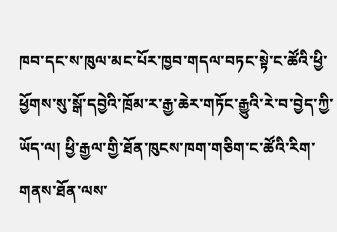ཁབ་དང་ས་ཁུལ་མང་པོར་ཁྱབ་གདལ་བཏང་སྟེ་ང་ཚོའི་ཕྱི་ཕྱོགས་སུ་སྒོ་དབྱེའི་ཁྲོམ་ར་རྒྱ་ཆེར་གཏོང་རྒྱུའི་རེ་བ་བྱེད་ཀྱི་ཡོད་ལ། ཕྱི་རྒྱལ་གྱི་ཐོན་ཁུངས་ཁག་གཅིག་ང་ཚོའི་རིག་གནས་ཐོན་ལས་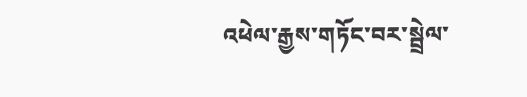འཕེལ་རྒྱས་གཏོང་བར་སྦྲེལ་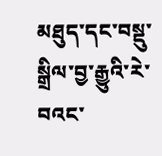མཐུད་དང་བསྡུ་སྒྲིལ་བྱ་རྒྱུའི་རེ་བའང་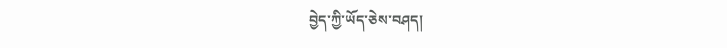བྱེད་ཀྱི་ཡོད་ཅེས་བཤད།